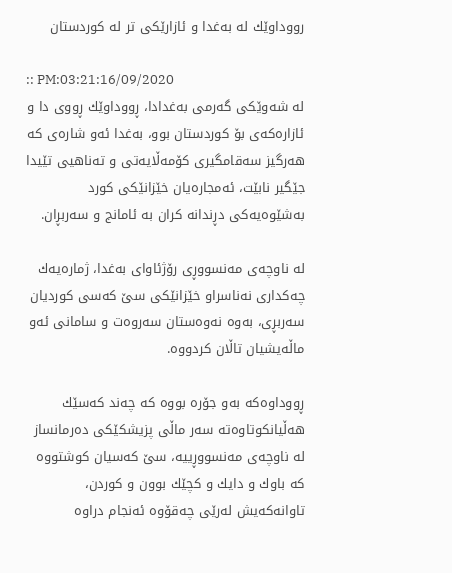رووداوێك له‌ به‌غدا و ئازارێكی‌ تر له‌ كوردستان

:: PM:03:21:16/09/2020
له‌ شه‌وێكی‌ گه‌رمی‌ به‌غدادا، ڕووداوێك ڕووی‌ دا و ئازاره‌كه‌ی‌ بۆ كوردستان بوو، به‌غدا ئه‌و شاره‌ی‌ كه‌ هه‌رگیز سه‌قامگیری‌ كۆمه‌ڵایه‌تی‌ و ته‌ناهیی تێیدا جێگیر نابێت، ئه‌مجاره‌یان خێزانێكی‌ كورد به‌شێوه‌یه‌كی‌ دڕندانه‌ كران به‌ ئامانج و سه‌ربڕان.

له‌ ناوچه‌ی مه‌نسووڕی رۆژئاوای به‌غدا، ژماره‌یه‌ك چه‌كداری نه‌ناسراو خێزانێكی سێ كه‌سی كوردیان سه‌ربڕی، به‌وه‌ نه‌وه‌ستان سه‌روه‌ت و سامانی‌ ئه‌و ماڵه‌یشیان تاڵان كردووه‌.

ڕووداوه‌كه‌ به‌و جۆره‌ بووه‌ كه‌ چه‌ند كه‌سێك هه‌ڵیانكوتاوه‌ته‌ سه‌ر ماڵی پزیشكێكی ده‌رمانساز له‌ ناوچه‌ی مه‌نسووڕییه‌، سێ كه‌سیان كوشتووه‌ كه‌ باوك و دایك و كچێك بوون و كوردن، تاوانه‌كه‌یش له‌رێی چه‌قۆوه‌ ئه‌نجام دراوه‌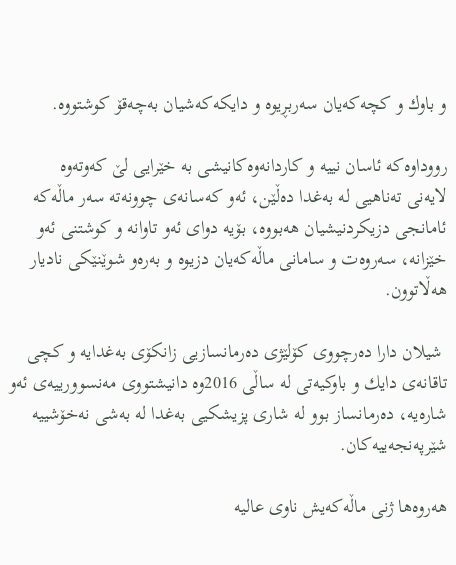و باوك و كچه‌كه‌یان سه‌ربڕیوه‌ و دایكه‌كه‌شیان به‌چه‌قۆ كوشتووه‌.

رووداوه‌كه‌ ئاسان نییه‌ و كاردانه‌وه‌كانیشی‌ به‌ خێرایی‌ لێ‌ كه‌وته‌وه
لایه‌نی‌ ته‌ناهیی له‌ به‌غدا ده‌ڵێن، ئه‌و كه‌سانه‌ی چوونه‌ته‌ سه‌ر ماڵه‌كه‌ ئامانجی دزیكردنیشیان هه‌بووه‌، بۆیه‌ دوای ئه‌و تاوانه‌ و كوشتنی ئه‌و خێزانه‌، سه‌روه‌ت و سامانی ماڵه‌كه‌یان دزیوه‌ و به‌ره‌و شوێنێكی نادیار هه‌ڵاتوون.

 شیلان دارا ده‌رچووی كۆلێژی ده‌رمانسازیی زانكۆی به‌غدایه‌ و كچی‌ تاقانه‌ی‌ دایك و باوكیه‌تی‌ له‌ ساڵی 2016وه‌ دانیشتووی مه‌نسوورییه‌ی ئه‌و شاره‌یه‌، ده‌رمانساز بوو له‌ شاری پزیشكیی به‌غدا له‌ به‌شی نه‌خۆشییه‌ شێرپه‌نجه‌ییه‌كان.

هه‌روه‌ها ژنی ماڵه‌كه‌یش‌ ناوی عالیه‌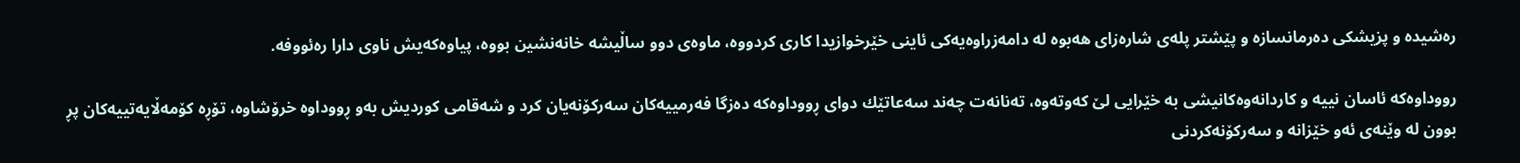ره‌شیده‌ و پزیشكی ده‌رمانسازه‌ و پێشتر پله‌ی شاره‌زای هه‌بوه‌ له‌ دامه‌زراوه‌یه‌كی ئاینی خێرخوازیدا كاری كردووه‌، ماوه‌ی دوو ساڵیشه‌ خانه‌نشین بووه‌، پیاوه‌كه‌یش ناوی دارا ره‌ئووفه‌.

رووداوه‌كه‌ ئاسان نییه‌ و كاردانه‌وه‌كانیشی‌ به‌ خێرایی‌ لێ‌ كه‌وته‌وه‌، ته‌نانه‌ت چه‌ند سه‌عاتێك دوای‌ ڕووداوه‌كه‌ ده‌زگا فه‌رمییه‌كان سه‌ركۆنه‌یان كرد و شه‌قامی‌ كوردیش به‌و ڕووداوه‌ خرۆشاوه‌، تۆڕه‌ كۆمه‌ڵایه‌تییه‌كان پڕ بوون له‌ وێنه‌ی‌ ئه‌و خێزانه‌ و سه‌ركۆنه‌كردنی‌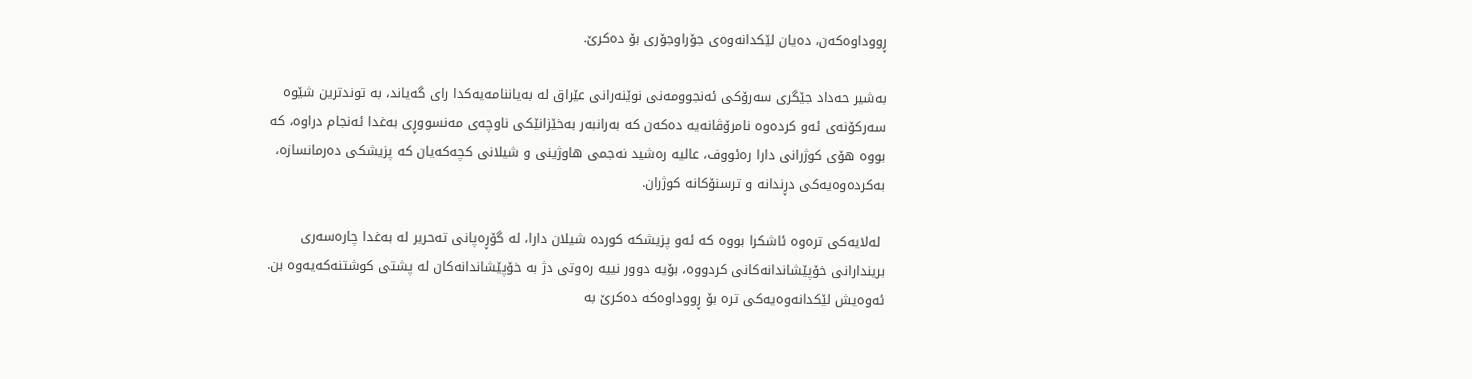ڕووداوه‌كه‌ن، ده‌یان لێكدانه‌وه‌ی‌ جۆراوجۆری‌ بۆ ده‌كرێ‌.

به‌شیر حه‌داد جێگری سه‌رۆكی ئه‌نجوومه‌نی نوێنه‌رانی عێراق له‌ به‌یاننامه‌یه‌كدا رای‌ گه‌یاند، به‌ توندترین شێوه‌ سه‌ركۆنه‌ی‌ ئه‌و كرده‌وه‌ نامرۆڤانه‌یه‌ ده‌كه‌ن كه‌ به‌رانبه‌ر به‌خێزانێكی ناوچه‌ی مه‌نسووڕی به‌غدا ئه‌نجام دراوه‌، كه‌ بووه‌ هۆی كوژرانی دارا ره‌ئووف، عالیه‌ ره‌شید نه‌جمی هاوژینی و شیلانی كچه‌كه‌یان كه‌ پزیشكی ده‌رمانسازه‌، به‌كرده‌وه‌یه‌كی دڕندانه‌ و ترسنۆكانه‌ كوژران.

 له‌لایه‌كی‌ تره‌وه‌ ئاشكرا بووه‌ كه‌ ئه‌و پزیشكه‌ كورده‌ شیلان دارا، له‌ گۆڕه‌پانی ته‌حریر له‌ به‌غدا چاره‌سه‌ری بریندارانی خۆپێشاندانه‌كانی كردووه‌، بۆیه‌ دوور نییه‌ ره‌وتی دژ به‌ خۆپێشاندانه‌كان له‌ پشتی كوشتنه‌كه‌یه‌وه‌ بن. ئه‌وه‌یش لێكدانه‌وه‌یه‌كی‌ تره‌ بۆ ڕووداوه‌كه‌ ده‌كرێ‌ به‌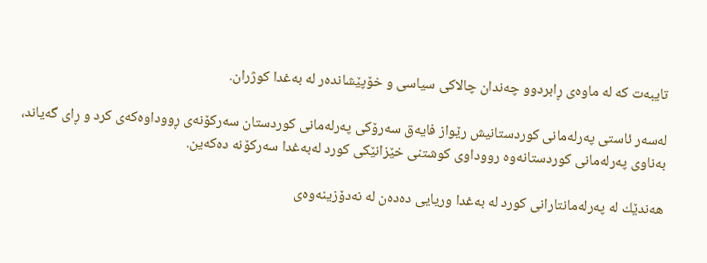تایبه‌ت كه‌ له‌ ماوه‌ی‌ ڕابردوو چه‌ندان چالاكی‌ سیاسی و خۆپێشانده‌ر له‌ به‌غدا كوژران.

له‌سه‌ر ئاستی‌ په‌رله‌مانی‌ كوردستانیش رێواز فایه‌ق سه‌رۆكی‌ په‌رله‌مانی‌ كوردستان سه‌ركۆنه‌ی‌ ڕووداوه‌كه‌ی‌ كرد و ڕای‌ گه‌یاند، به‌ناوی‌ په‌رله‌مانی‌ كوردستانه‌وه‌ رووداوی‌ كوشتنی‌ خێزانێكی‌ كورد له‌به‌غدا سه‌ركۆنه‌ ده‌كه‌ین.

هه‌ندێك له‌ په‌رله‌مانتارانی‌ كورد له‌ به‌غدا وریایی ده‌ده‌ن له‌ نه‌دۆزینه‌وه‌ی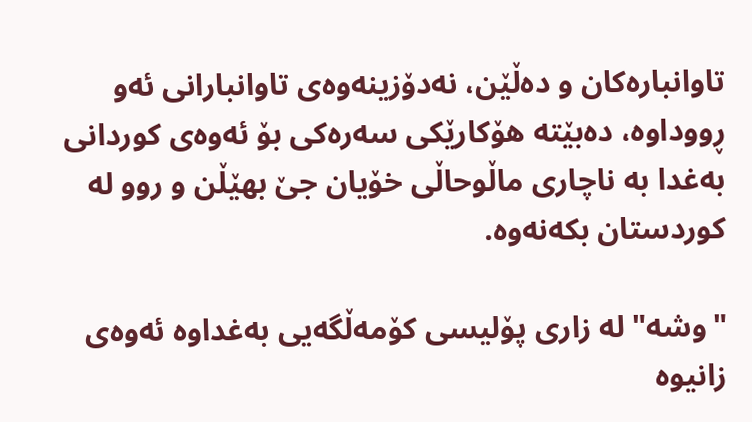تاوانباره‌كان و ده‌ڵێن، نه‌دۆزینه‌وه‌ی‌ تاوانبارانی‌ ئه‌و ڕووداوه‌، ده‌بێته‌ هۆكارێكی سه‌ره‌كی بۆ ئه‌وه‌ی كوردانی به‌غدا به‌ ناچاری ماڵوحاڵی خۆیان جێ بهێڵن و روو له‌ كوردستان بكه‌نه‌وه‌.

"وشه‌" له‌ زاری پۆلیسی كۆمه‌ڵگه‌یی به‌غداوه‌ ئه‌وه‌ی زانیوه‌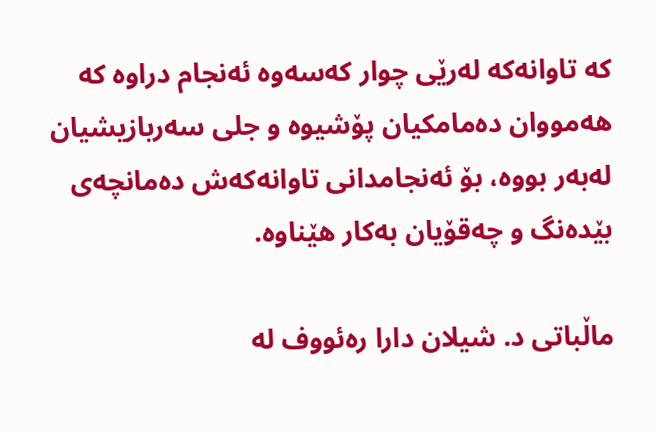كه‌ تاوانه‌كه‌ له‌رێی چوار كه‌سه‌وه‌ ئه‌نجام دراوه‌ كه‌ هه‌مووان ده‌مامكیان پۆشیوه‌ و جلی سه‌ربازیشیان له‌به‌ر بووه‌، بۆ ئه‌نجامدانی تاوانه‌كه‌ش ده‌مانچه‌ی بێده‌نگ و چه‌قۆیان به‌كار هێناوه‌.

ماڵباتی د. شیلان دارا ره‌ئووف له‌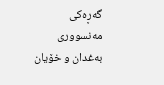گه‌ڕه‌كی مه‌نسووری به‌غدان و خۆیان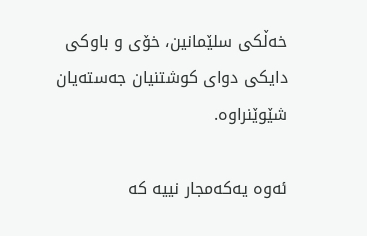خه‌ڵكی سلێمانین، خۆی و باوكی دایكی دوای كوشتنیان جه‌سته‌یان شێوێنراوه‌.

ئه‌وه‌ یه‌كه‌مجار نییه‌ كه‌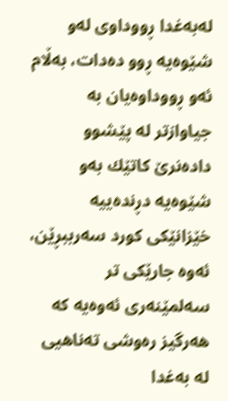له‌به‌غدا ڕووداوی له‌و شێوه‌یه‌ ڕوو ده‌دات، به‌ڵام ئه‌و ڕووداوه‌یان به‌ جیاوازتر له‌ پێشوو داده‌نرێ‌ كاتێك به‌و شێوه‌یه‌ دڕنده‌ییه‌ خێزانێكی‌ كورد سه‌رببڕێن، ئه‌وه‌ جارێكی‌ تر سه‌لمێنه‌ری‌ ئه‌وه‌یه‌ كه‌ هه‌رگیز ره‌وشی‌ ته‌ناهیی له‌ به‌غدا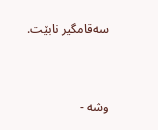سه‌قامگیر نابێت.



وشە -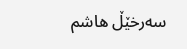سه‌رخێڵ هاشم